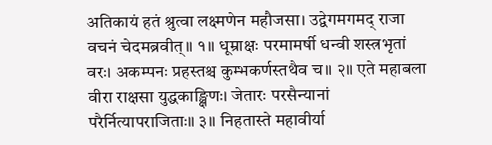अतिकायं हतं श्रुत्वा लक्ष्मणेन महौजसा। उद्वेगमगमद् राजा वचनं चेदमब्रवीत्॥ १॥ धूम्राक्षः परमामर्षी धन्वी शस्त्रभृतां वरः। अकम्पनः प्रहस्तश्च कुम्भकर्णस्तथैव च॥ २॥ एते महाबला वीरा राक्षसा युद्धकाङ्क्षिणः। जेतारः परसैन्यानां परैर्नित्यापराजिताः॥ ३॥ निहतास्ते महावीर्या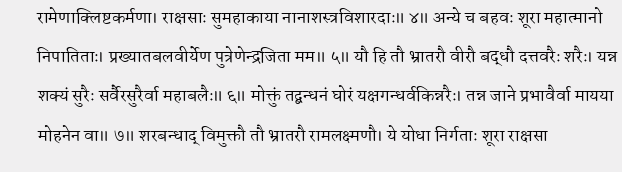रामेणाक्लिष्टकर्मणा। राक्षसाः सुमहाकाया नानाशस्त्रविशारदाः॥ ४॥ अन्ये च बहवः शूरा महात्मानो निपातिताः। प्रख्यातबलवीर्येण पुत्रेणेन्द्रजिता मम॥ ५॥ यौ हि तौ भ्रातरौ वीरौ बद्धौ दत्तवरैः शरैः। यन्न शक्यं सुरैः सर्वैरसुरैर्वा महाबलैः॥ ६॥ मोक्तुं तद्बन्धनं घोरं यक्षगन्धर्वकिन्नरैः। तन्न जाने प्रभावैर्वा मायया मोहनेन वा॥ ७॥ शरबन्धाद् विमुक्तौ तौ भ्रातरौ रामलक्ष्मणौ। ये योधा निर्गताः शूरा राक्षसा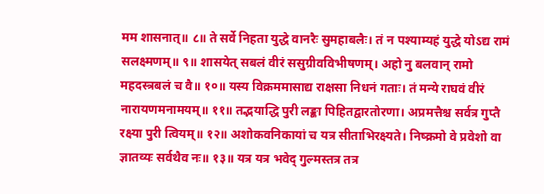मम शासनात्॥ ८॥ ते सर्वे निहता युद्धे वानरैः सुमहाबलैः। तं न पश्याम्यहं युद्धे योऽद्य रामं सलक्ष्मणम्॥ ९॥ शासयेत् सबलं वीरं ससुग्रीवविभीषणम्। अहो नु बलवान् रामो महदस्त्रबलं च वै॥ १०॥ यस्य विक्रममासाद्य राक्षसा निधनं गताः। तं मन्ये राघवं वीरं नारायणमनामयम्॥ ११॥ तद्भयाद्धि पुरी लङ्का पिहितद्वारतोरणा। अप्रमत्तैश्च सर्वत्र गुप्तै रक्ष्या पुरी त्वियम्॥ १२॥ अशोकवनिकायां च यत्र सीताभिरक्ष्यते। निष्क्रमो वे प्रवेशो वा ज्ञातव्यः सर्वथैव नः॥ १३॥ यत्र यत्र भवेद् गुल्मस्तत्र तत्र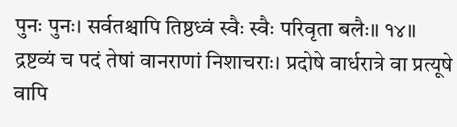पुनः पुनः। सर्वतश्चापि तिष्ठध्वं स्वैः स्वैः परिवृता बलैः॥ १४॥ द्रष्टव्यं च पदं तेषां वानराणां निशाचराः। प्रदोषे वार्धरात्रे वा प्रत्यूषे वापि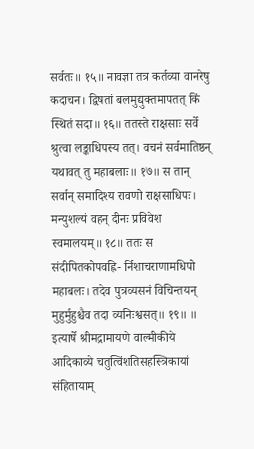सर्वतः॥ १५॥ नावज्ञा तत्र कर्तव्या वानरेषु कदाचन। द्विषतां बलमुद्युक्तमापतत् किं स्थितं सदा॥ १६॥ ततस्ते राक्षसाः सर्वे श्रुत्वा लङ्काधिपस्य तत्। वचनं सर्वमातिष्ठन् यथावत् तु महाबलाः॥ १७॥ स तान् सर्वान् समादिश्य रावणो राक्षसाधिपः। मन्युशल्यं वहन् दीनः प्रविवेश स्वमालयम्॥ १८॥ ततः स संदीपितकोपवह्नि- र्निशाचराणामधिपो महाबलः। तदेव पुत्रव्यसनं विचिन्तयन् मुहुर्मुहुश्चैव तदा व्यनिःश्वसत्॥ १९॥ ॥ इत्यार्षे श्रीमद्रामायणे वाल्मीकीये आदिकाव्ये चतुत्विंशतिसहस्त्रिकायां संहितायाम्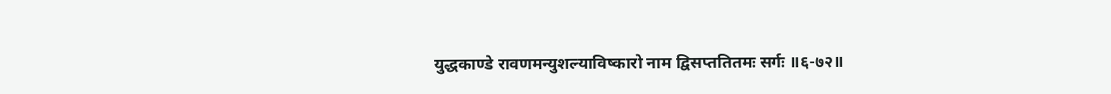युद्धकाण्डे रावणमन्युशल्याविष्कारो नाम द्विसप्ततितमः सर्गः ॥६-७२॥